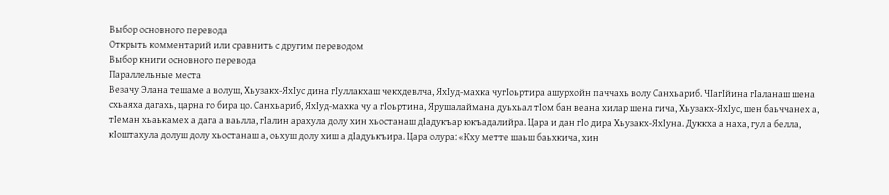Выбор основного перевода
Открыть комментарий или сравнить с другим переводом
Выбор книги основного перевода
Параллельные места
Везачу Элана тешаме а волуш, Хьузакх-ЯхІус дина гІуллакхаш чекхдевлча, ЯхІуд-махка чугІоьртира ашурхойн паччахь волу Санхьариб. ЧІагІйина гІаланаш шена схьаяха дагахь, царна го бира цо. Санхьариб, ЯхІуд-махка чу а гІоьртина, Ярушалаймана дуьхьал тІом бан веана хилар шена гича, Хьузакх-ЯхІус, шен баьччанех а, тІеман хьаькамех а дага а ваьлла, гІалин арахула долу хин хьостанаш дІадукъар юкъадалийра. Цара и дан гІо дира Хьузакх-ЯхІуна. Дуккха а наха, гул а белла, кІоштахула долуш долу хьостанаш а, оьхуш долу хиш а дІадуькъира. Цара олура: «Кху метте шаьш баьхкича, хин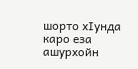шорто хІунда каро еза ашурхойн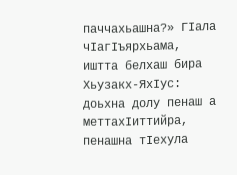паччахьашна?» ГІала чІагІъярхьама, иштта белхаш бира Хьузакх-ЯхІус: доьхна долу пенаш а меттахІиттийра, пенашна тІехула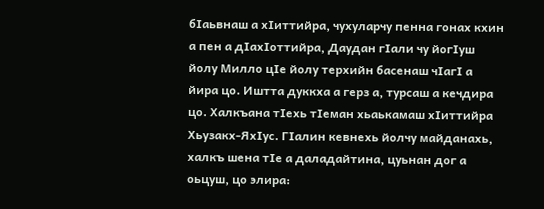бІаьвнаш а хІиттийра, чухуларчу пенна гонах кхин а пен а дІахІоттийра, Даудан гІали чу йогІуш йолу Милло цІе йолу терхийн басенаш чІагІ а йира цо. Иштта дуккха а герз а, турсаш а кечдира цо. Халкъана тІехь тІеман хьаькамаш хІиттийра Хьузакх-ЯхІус. ГІалин кевнехь йолчу майданахь, халкъ шена тІе а даладайтина, цуьнан дог а оьцуш, цо элира: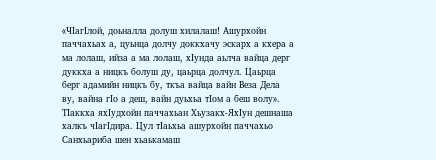«ЧІагІлой, доьналла долуш хилалаш! Ашурхойн паччахьах а, цуьнца долчу доккхачу эскарх а кхера а ма лолаш, ийза а ма лолаш, хІунда аьлча вайца дерг дуккха а ницкъ болуш ду, цаьрца долчул. Цаьрца берг адамийн ницкъ бу, ткъа вайца вайн Веза Дела ву, вайна гІо а деш, вайн дуьхьа тІом а беш волу». ТІаккха яхІудхойн паччахьан Хьузакх-ЯхІун дешнаша халкъ чІагІдира. Цул тІаьхьа ашурхойн паччахьо Санхьариба шен хьаькамаш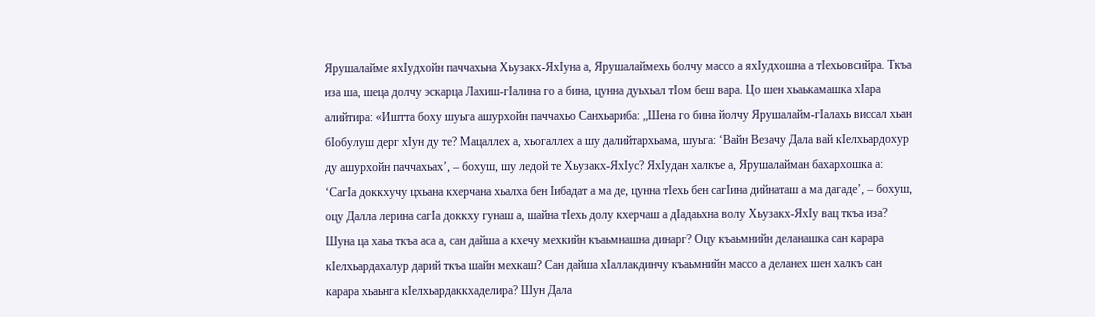Ярушалайме яхІудхойн паччахьна Хьузакх-ЯхІуна а, Ярушалаймехь болчу массо а яхІудхошна а тІехьовсийра. Ткъа иза ша, шеца долчу эскарца Лахиш-гІалина го а бина, цунна дуьхьал тІом беш вара. Цо шен хьаькамашка хІара алийтира: «Иштта боху шуьга ашурхойн паччахьо Санхьариба: „Шена го бина йолчу Ярушалайм-гІалахь виссал хьан бІобулуш дерг хІун ду те? Мацаллех а, хьогаллех а шу далийтархьама, шуьга: ‘Вайн Везачу Дала вай кІелхьардохур ду ашурхойн паччахьах’, – бохуш, шу ледой те Хьузакх-ЯхІус? ЯхІудан халкъе а, Ярушалайман бахархошка а: ‘СагІа доккхучу цхьана кхерчана хьалха бен Іибадат а ма де, цунна тІехь бен сагІина дийнаташ а ма дагаде’, – бохуш, оцу Далла лерина сагІа доккху гунаш а, шайна тІехь долу кхерчаш а дІадаьхна волу Хьузакх-ЯхІу вац ткъа иза? Шуна ца хаьа ткъа аса а, сан дайша а кхечу мехкийн къаьмнашна динарг? Оцу къаьмнийн деланашка сан карара кІелхьардахалур дарий ткъа шайн мехкаш? Сан дайша хІаллакдинчу къаьмнийн массо а деланех шен халкъ сан карара хьаьнга кІелхьардаккхаделира? Шун Дала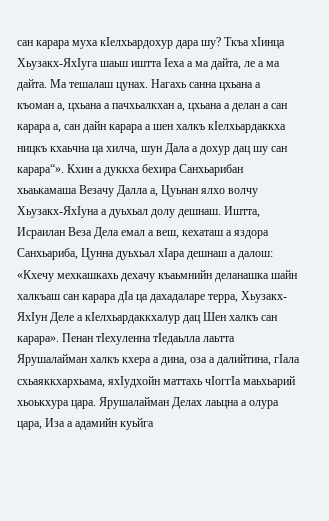сан карара муха кІелхьардохур дара шу? Ткъа хІинца Хьузакх-ЯхІуга шаьш иштта Іеха а ма дайта, ле а ма дайта. Ма тешалаш цунах. Нагахь санна цхьана а къоман а, цхьана а пачхьалкхан а, цхьана а делан а сан карара а, сан дайн карара а шен халкъ кІелхьардаккха ницкъ кхаьчна ца хилча, шун Дала а дохур дац шу сан карара“». Кхин а дуккха бехира Санхьарибан хьаькамаша Везачу Далла а, Цуьнан ялхо волчу Хьузакх-ЯхІуна а дуьхьал долу дешнаш. Иштта, Исраилан Веза Дела емал а веш, кехаташ а яздора Санхьариба, Цунна дуьхьал хІара дешнаш а далош: «Кхечу мехкашкахь дехачу къаьмнийн деланашка шайн халкъаш сан карара дІа ца дахадаларе терра, Хьузакх-ЯхІун Деле а кІелхьардаккхалур дац Шен халкъ сан карара». Пенан тІехуленна тІедаьлла лаьтта Ярушалайман халкъ кхера а дина, оза а далийтина, гІала схьаяккхархьама, яхІудхойн маттахь чІоггІа маьхьарий хьоькхура цара. Ярушалайман Делах лаьцна а олура цара, Иза а адамийн куьйга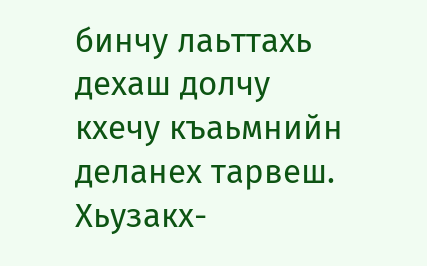бинчу лаьттахь дехаш долчу кхечу къаьмнийн деланех тарвеш. Хьузакх-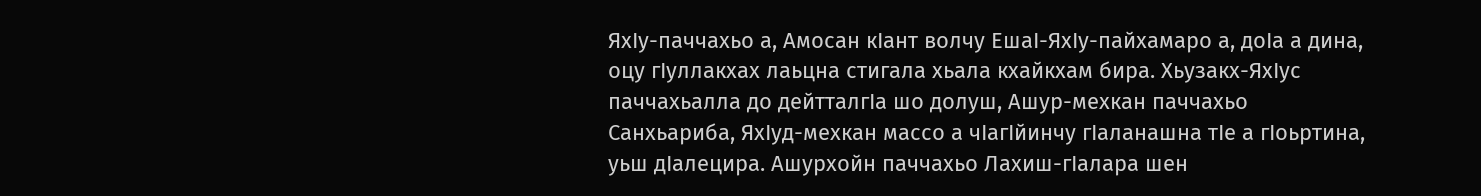ЯхІу-паччахьо а, Амосан кІант волчу ЕшаІ-ЯхІу-пайхамаро а, доІа а дина, оцу гІуллакхах лаьцна стигала хьала кхайкхам бира. Хьузакх-ЯхІус паччахьалла до дейтталгІа шо долуш, Ашур-мехкан паччахьо Санхьариба, ЯхІуд-мехкан массо а чІагІйинчу гІаланашна тІе а гІоьртина, уьш дІалецира. Ашурхойн паччахьо Лахиш-гІалара шен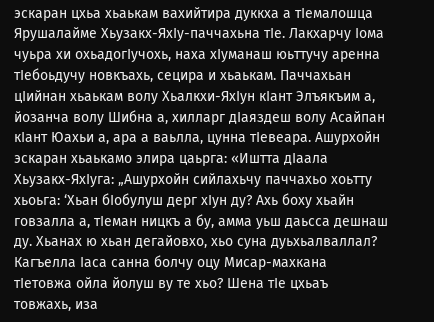эскаран цхьа хьаькам вахийтира дуккха а тІемалошца Ярушалайме Хьузакх-ЯхІу-паччахьна тІе. Лакхарчу Іома чуьра хи охьадогІучохь, наха хІуманаш юьттучу аренна тІебоьдучу новкъахь, сецира и хьаькам. Паччахьан цІийнан хьаькам волу Хьалкхи-ЯхІун кІант Элъякъим а, йозанча волу Шибна а, хилларг дІаяздеш волу Асайпан кІант Юахьи а, ара а ваьлла, цунна тІевеара. Ашурхойн эскаран хьаькамо элира цаьрга: «Иштта дІаала Хьузакх-ЯхІуга: „Ашурхойн сийлахьчу паччахьо хоьтту хьоьга: ‘Хьан бІобулуш дерг хІун ду? Ахь боху хьайн говзалла а, тІеман ницкъ а бу, амма уьш даьсса дешнаш ду. Хьанах ю хьан дегайовхо, хьо суна дуьхьалваллал? Кагъелла Іаса санна болчу оцу Мисар-махкана тІетовжа ойла йолуш ву те хьо? Шена тІе цхьаъ товжахь, иза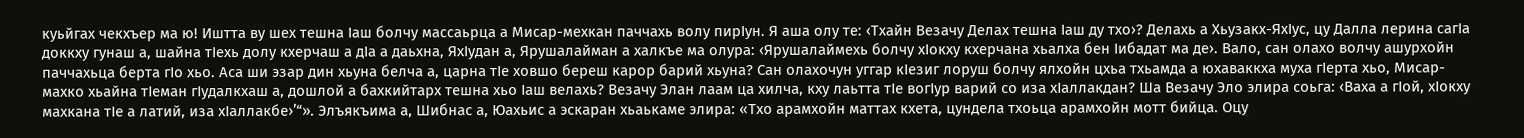куьйгах чекхъер ма ю! Иштта ву шех тешна Іаш болчу массаьрца а Мисар-мехкан паччахь волу пирІун. Я аша олу те: ‹Тхайн Везачу Делах тешна Іаш ду тхо›? Делахь а Хьузакх-ЯхІус, цу Далла лерина сагІа доккху гунаш а, шайна тІехь долу кхерчаш а дІа а даьхна, ЯхІудан а, Ярушалайман а халкъе ма олура: ‹Ярушалаймехь болчу хІокху кхерчана хьалха бен Іибадат ма де›. Вало, сан олахо волчу ашурхойн паччахьца берта гІо хьо. Аса ши эзар дин хьуна белча а, царна тІе ховшо береш карор барий хьуна? Сан олахочун уггар кІезиг лоруш болчу ялхойн цхьа тхьамда а юхаваккха муха гІерта хьо, Мисар-махко хьайна тІеман гІудалкхаш а, дошлой а бахкийтарх тешна хьо Іаш велахь? Везачу Элан лаам ца хилча, кху лаьтта тІе вогІур варий со иза хІаллакдан? Ша Везачу Эло элира соьга: ‹Ваха а гІой, хІокху махкана тІе а латий, иза хІаллакбе›’“». Элъякъима а, Шибнас а, Юахьис а эскаран хьаькаме элира: «Тхо арамхойн маттах кхета, цундела тхоьца арамхойн мотт бийца. Оцу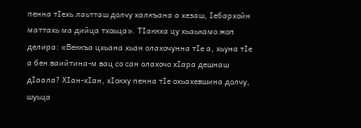пенна тІехь лаьтташ долчу халкъана а хезаш, Іебархойн маттахь ма дийца тхоьца». ТІаккха цу хьаькамо жоп делира: «Веккъа цхьана хьан олахочунна тІе а, хьуна тІе а бен ваийтина-м вац со сан олахочо хІара дешнаш дІаала? ХІан-хІан, хІокху пенна тІе охьахевшина долчу, шуьца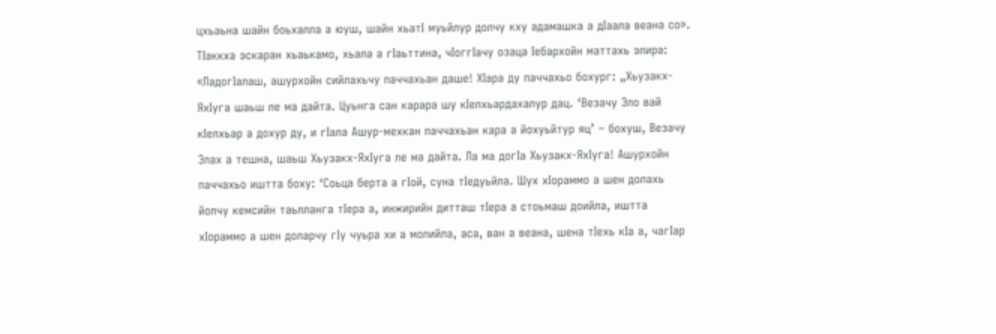цхьаьна шайн боьхалла а юуш, шайн хьатІ муьйлур долчу кху адамашка а дІаала веана со». ТІаккха эскаран хьаькамо, хьала а гІаьттина, чІоггІачу озаца Іебархойн маттахь элира: «ЛадогІалаш, ашурхойн сийлахьчу паччахьан даше! ХІара ду паччахьо бохург: „Хьузакх-ЯхІуга шаьш ле ма дайта. Цуьнга сан карара шу кІелхьардахалур дац. ‘Везачу Эло вай кІелхьар а дохур ду, и гІала Ашур-мехкан паччахьан кара а йохуьйтур яц’ – бохуш, Везачу Элах а тешна, шаьш Хьузакх-ЯхІуга ле ма дайта. Ла ма догІа Хьузакх-ЯхІуга! Ашурхойн паччахьо иштта боху: ‘Соьца берта а гІой, суна тІедуьйла. Шух хІораммо а шен долахь йолчу кемсийн таьлланга тІера а, инжирийн дитташ тІера а стоьмаш доийла, иштта хІораммо а шен доларчу гІу чуьра хи а молийла, аса, ван а веана, шена тІехь кІа а, чагІар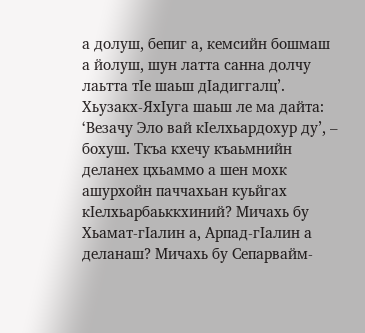а долуш, бепиг а, кемсийн бошмаш а йолуш, шун латта санна долчу лаьтта тІе шаьш дІадиггалц’. Хьузакх-ЯхІуга шаьш ле ма дайта: ‘Везачу Эло вай кІелхьардохур ду’, – бохуш. Ткъа кхечу къаьмнийн деланех цхьаммо а шен мохк ашурхойн паччахьан куьйгах кІелхьарбаьккхиний? Мичахь бу Хьамат-гІалин а, Арпад-гІалин а деланаш? Мичахь бу Сепарвайм-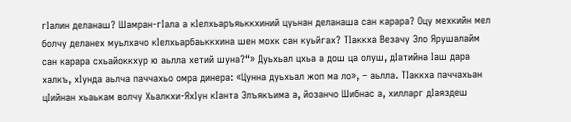гІалин деланаш? Шамран-гІала а кІелхьаръяьккхиний цуьнан деланаша сан карара? Оцу мехкийн мел болчу деланех муьлхачо кІелхьарбаьккхина шен мохк сан куьйгах? ТІаккха Везачу Эло Ярушалайм сан карара схьайоккхур ю аьлла хетий шуна?“» Дуьхьал цхьа а дош ца олуш, дІатийна Іаш дара халкъ, хІунда аьлча паччахьо омра динера: «Цунна дуьхьал жоп ма ло», – аьлла. ТІаккха паччахьан цІийнан хьаькам волчу Хьалкхи-ЯхІун кІанта Элъякъима а, йозанчо Шибнас а, хилларг дІаяздеш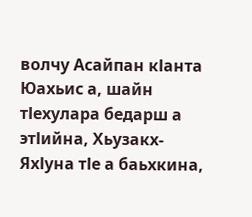волчу Асайпан кІанта Юахьис а, шайн тІехулара бедарш а этІийна, Хьузакх-ЯхІуна тІе а баьхкина,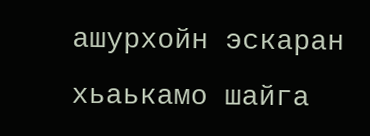ашурхойн эскаран хьаькамо шайга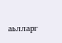аьлларг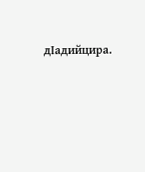дІадийцира.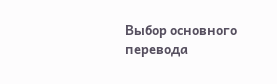Выбор основного перевода